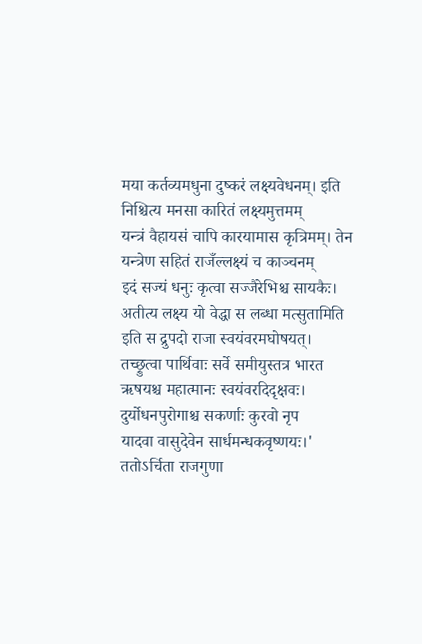मया कर्तव्यमधुना दुष्करं लक्ष्यवेधनम्। इति निश्चित्य मनसा कारितं लक्ष्यमुत्तमम्
यन्त्रं वैहायसं चापि कारयामास कृत्रिमम्। तेन यन्त्रेण सहितं राजँल्लक्ष्यं च काञ्चनम्
इदं सज्यं धनुः कृत्वा सज्जैरेभिश्च सायकैः। अतीत्य लक्ष्य यो वेद्धा स लब्धा मत्सुतामिति
इति स द्रुपदो राजा स्वयंवरमघोषयत्। तच्छ्रुत्वा पार्थिवाः सर्वे समीयुस्तत्र भारत
ऋषयश्च महात्मानः स्वयंवरदिदृक्षवः। दुर्योधनपुरोगाश्च सकर्णाः कुरवो नृप
यादवा वासुदेवेन सार्धमन्धकवृष्णयः।' ततोऽर्चिता राजगुणा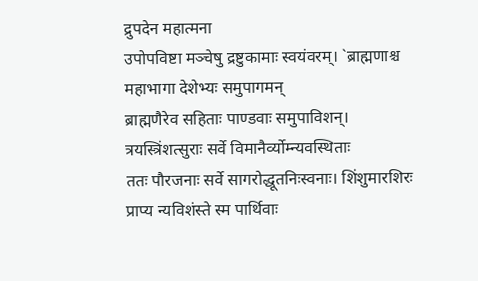द्रुपदेन महात्मना
उपोपविष्टा मञ्चेषु द्रष्टुकामाः स्वयंवरम्। `ब्राह्मणाश्च महाभागा देशेभ्यः समुपागमन्
ब्राह्मणैरेव सहिताः पाण्डवाः समुपाविशन्। त्रयस्त्रिंशत्सुराः सर्वे विमानैर्व्योम्न्यवस्थिताः
ततः पौरजनाः सर्वे सागरोद्धूतनिःस्वनाः। शिंशुमारशिरः प्राप्य न्यविशंस्ते स्म पार्थिवाः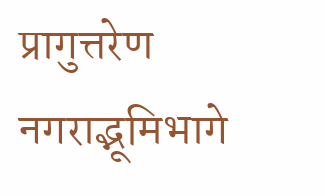प्रागुत्तरेण नगराद्भूमिभागे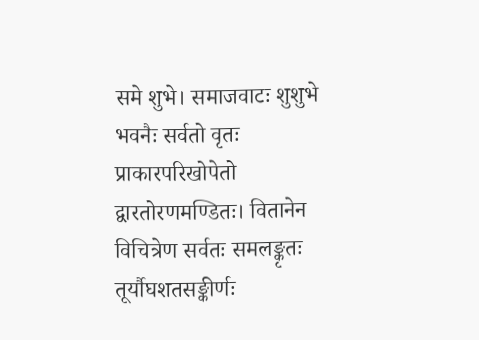समे शुभे। समाजवाटः शुशुभे भवनैः सर्वतो वृतः
प्राकारपरिखोपेतो द्वारतोरणमण्डितः। वितानेन विचित्रेण सर्वतः समलङ्कृतः
तूर्यौघशतसङ्कीर्णः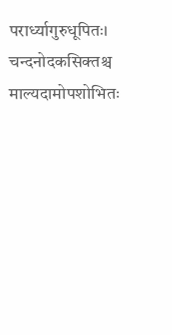परार्ध्यागुरुधूपितः। चन्दनोदकसिक्तश्च माल्यदामोपशोभितः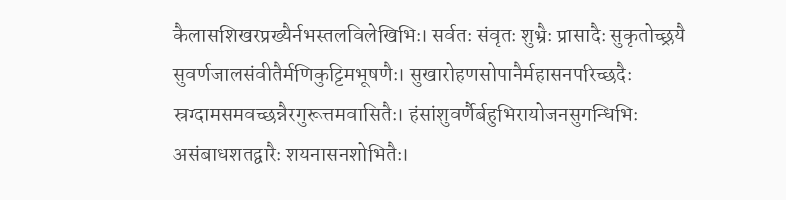कैलासशिखरप्रख्यैर्नभस्तलविलेखिभिः। सर्वतः संवृतः शुभ्रैः प्रासादैः सुकृतोच्छ्रयै
सुवर्णजालसंवीतैर्मणिकुट्टिमभूषणैः। सुखारोहणसोपानैर्महासनपरिच्छदैः
स्रग्दामसमवच्छन्नैरगुरूत्तमवासितैः। हंसांशुवर्णैर्बहुभिरायोजनसुगन्धिभिः
असंबाधशतद्वारैः शयनासनशोभितैः।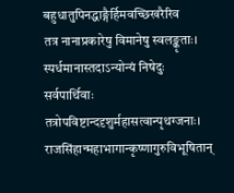बहुधातुपिनद्धाङ्गैर्हिमवच्छिखरैरिव
तत्र नानाप्रकारेषु विमानेषु स्वलङ्कृताः। स्पर्धमानास्तदाऽन्योन्यं निषेदुः सर्वपार्थिवाः
तत्रोपविष्टान्ददृशुर्महासत्वान्पृथग्जनाः। राजसिंहान्महाभागान्कृष्णागुरुविभूषितान्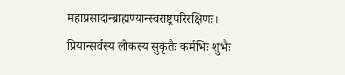महाप्रसादान्ब्राह्मण्यान्स्वराष्ट्रपरिरक्षिणः। प्रियान्सर्वस्य लोकस्य सुकृतैः कर्मभिः शुभैः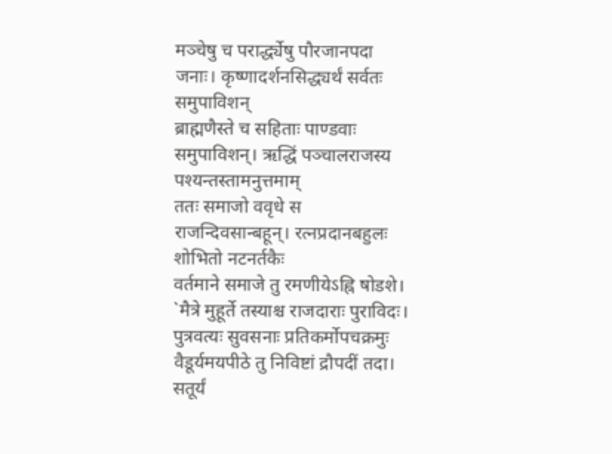मञ्चेषु च परार्द्ध्येषु पौरजानपदा जनाः। कृष्णादर्शनसिद्ध्यर्थं सर्वतः समुपाविशन्
ब्राह्मणैस्ते च सहिताः पाण्डवाः समुपाविशन्। ऋद्धिं पञ्चालराजस्य पश्यन्तस्तामनुत्तमाम्
ततः समाजो ववृधे स राजन्दिवसान्बहून्। रत्नप्रदानबहुलः शोभितो नटनर्तकैः
वर्तमाने समाजे तु रमणीयेऽह्नि षोडशे। `मैत्रे मुहूर्ते तस्याश्च राजदाराः पुराविदः। पुत्रवत्यः सुवसनाः प्रतिकर्मोपचक्रमुः
वैडूर्यमयपीठे तु निविष्टां द्रौपदीं तदा। सतूर्यं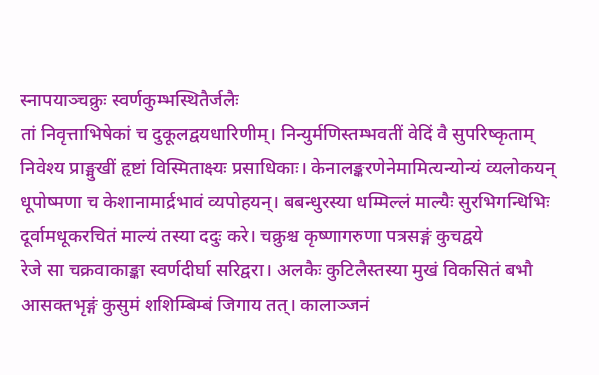स्नापयाञ्चक्रुः स्वर्णकुम्भस्थितैर्जलैः
तां निवृत्ताभिषेकां च दुकूलद्वयधारिणीम्। निन्युर्मणिस्तम्भवतीं वेदिं वै सुपरिष्कृताम्
निवेश्य प्राङ्मुखीं हृष्टां विस्मिताक्ष्यः प्रसाधिकाः। केनालङ्करणेनेमामित्यन्योन्यं व्यलोकयन्
धूपोष्मणा च केशानामार्द्रभावं व्यपोहयन्। बबन्धुरस्या धम्मिल्लं माल्यैः सुरभिगन्धिभिः
दूर्वामधूकरचितं माल्यं तस्या ददुः करे। चक्रुश्च कृष्णागरुणा पत्रसङ्गं कुचद्वये
रेजे सा चक्रवाकाङ्का स्वर्णदीर्घा सरिद्वरा। अलकैः कुटिलैस्तस्या मुखं विकसितं बभौ
आसक्तभृङ्गं कुसुमं शशिम्बिम्बं जिगाय तत्। कालाञ्जनं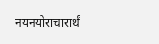नयनयोराचारार्थं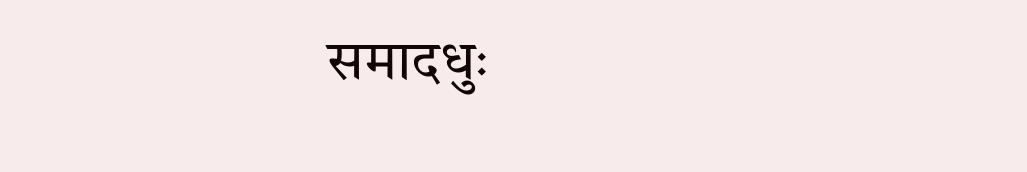समादधुः